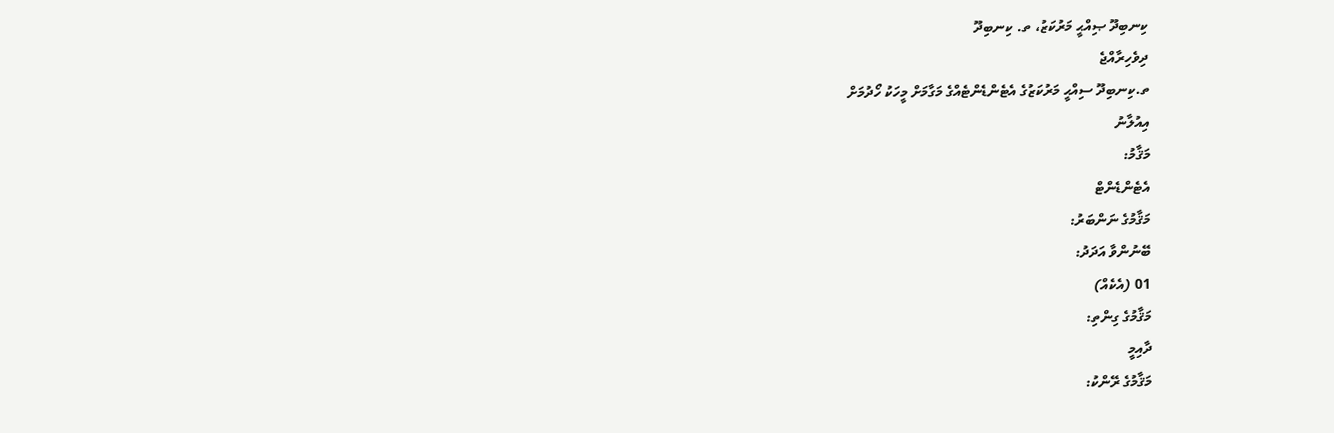ކިނބިދޫ ޞިއްޙީ މަރުކަޒު، ތ. ކިނބިދޫ
ދިވެހިރާއްޖެ
ތ.ކިނބިދޫ ސިއްޙީ މަރުކަޒުގެ އެޓެންޑެންޓެއްގެ މަގާމަށް މީހަކު ހޯދުމަށް
އިއުލާނު
މަޤާމު:
އެޓެންޑެންޓް
މަޤާމުގެ ނަންބަރު:
ބޭނުންވާ އަދަދު:
01 (އެކެއް)
މަޤާމުގެ ގިންތި:
ދާއިމީ
މަޤާމުގެ ރޭންކު: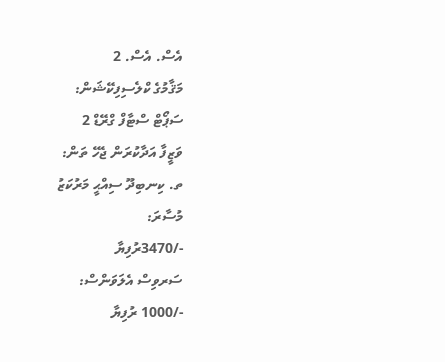އެސް. އެސް. 2
މަޤާމުގެ ކްލެސިފިކޭޝަން:
ސަޕޯޓް ސްޓާފް ގްރޭޑް 2
ވަޒީފާ އަދާކުރަން ޖެހޭ ތަން:
ތ. ކިނބިދޫ ސިއްޙީ މަރުކަޒު
މުސާރަ:
-/3470ރުފިޔާ
ސަރވިސް އެލަވަންސް:
-/1000 ރުފިޔާ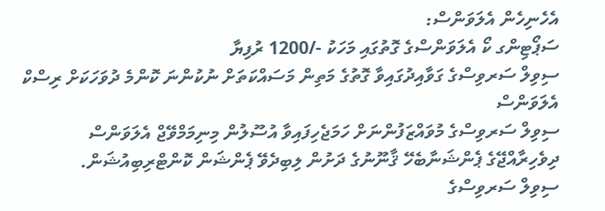އެހެނިހެން އެލަވަންސް:
ސަޕޯޓިންގ ކޯ އެލަވަންސްގެ ގޮތުގައި މަހަކު -/1200 ރުފިޔާ
ސިވިލް ސަރވިސްގެ ގަވާއިދުގައިވާ ގޮތުގެ މަތިން މަސައްކަތަށް ނުކުންނަ ކޮންމެ ދުވަހަކަށް ރިސްކް އެލަވަންސް
ސިވިލް ސަރވިސްގެ މުވައްޒަފުންނަށް ހަމަޖެހިފައިވާ އުސޫލުން މިނިމަމްވޭޖް އެލަވަންސް
ދިވެހިރާއްޖޭގެ ޕެންޝަނާބެހޭ ޤާނޫނުގެ ދަށުން ލިބިދެވޭ ޕެންޝަން ކޮންޓްރިބިއުޝަން.
ސިވިލް ސަރވިސްގެ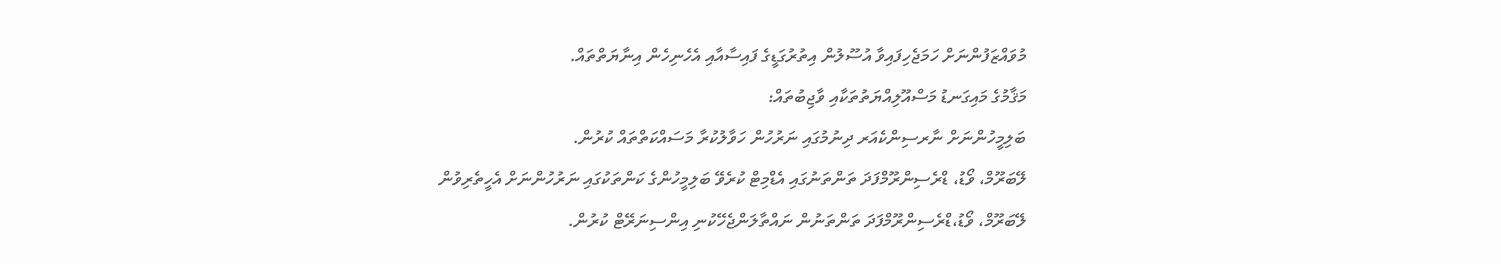މުވައްޒަފުންނަށް ހަމަޖެހިފައިވާ އުސޫލުން އިތުރުގަޑީގެ ފައިސާއާއި އެހެނިހެން އިނާޔަތްތައް.
މަޤާމުގެ މައިގަނޑު މަސްއޫލިއްޔަތުތަކާއި ވާޖިބުތައް:
ބަލިމީހުންނަށް ނާރސިންކެއަރ ދިނުމުގައި ނަރުހުން ހަވާލުކުރާ މަސައްކަތްތައް ކުރުން.
ލޭބަރޫމް، ވޯޑު، ޑްރެސިންރޫމްފަދަ ތަންތަނުގައި އެޑްމިޓް ކުރެވޭ ބަލިމީހުންގެ ކަންތަކުގައި ނަރުހުންނަށް އެހީތެރިވުން
ލޭބަރޫމް، ވޯޑު،ޑްރެސިންރޫމްފަދަ ތަންތަނުން ނައްތާލަންޖެހޭކުނި އިންސިނަރޭޓް ކުރުން.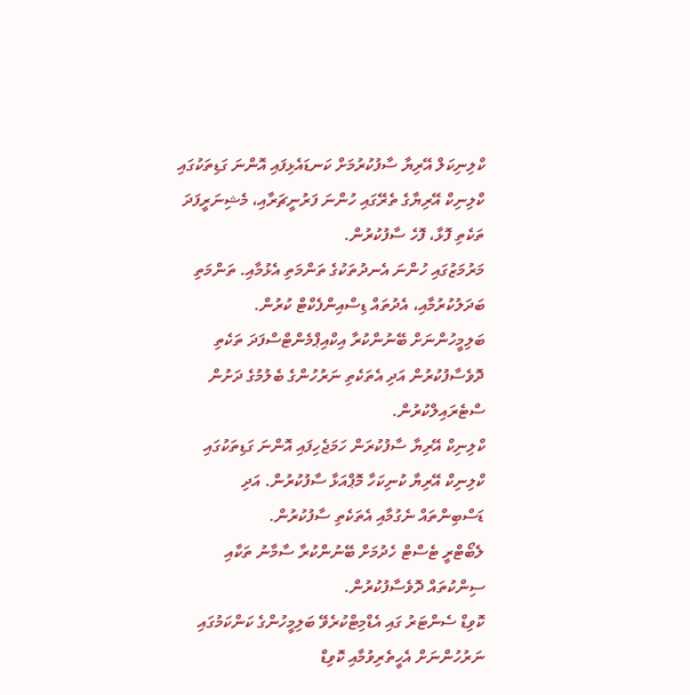ކްލިނިކަލް އޭރިޔާ ސާފުކުރުމަށް ކަނޑައެޅިފައި އޮންނަ ގަޑިތަކުގައި ކްލިނިކް އޭރިޔާގެ ތެރޭގައި ހުންނަ ފަރުނީޗަރާއި، މެޝިނަރީފަދަ ތަކެތި ފޮޅާ، ފޮހެ ސާފުކުރުން.
މަރުމަޒުގައި ހުންނަ އެނދުތަކުގެ ތަންމަތި އެޅުމާއި. ތަންމަތި ބަދަލުކުރުމާއި، އެދުތައް ޑިސްއިންފެކްޓް ކުރުން.
ބަލިމީހުންނަށް ބޭނުންކުރާ އިކްއިޕްމެންޓްސްފަދަ ތަކެތި ދޮވެސާފުކުރުން އަދި އެތަކެތި ނަރުހުންގެ ބެލުމުގެ ދަށުން ސްޓެރައިލްކުރުން.
ކްލިނިކް އޭރިޔާ ސާފުކުރަން ހަމަޖެހިފައި އޮންނަ ގަޑިތަކުގައި ކްލިނިކް އޭރިޔާ ކުނިކަހާ މޮޕްއަޅާ ސާފުކުރުން. އަދި ޑަސްބިންތައް ނެގުމާއި އެތަކެތި ސާފުކުރުން.
ލެބޯޓްރީ ޓެސްޓް ހެދުމަށް ބޭނުންކުރާ ސާމާނު ތަކާއި ސިންކުތައް ދޮވެސާފުކުރުން.
ކޮވިޑް ސެންޓަރު ގައި އެޑްމިޓްކުރެވޭ ބަލިމީހުންގެ ކަންކަމުގައި ނަރުހުންނަށް އެހީތެރިވުމާއި ކޮވިޑް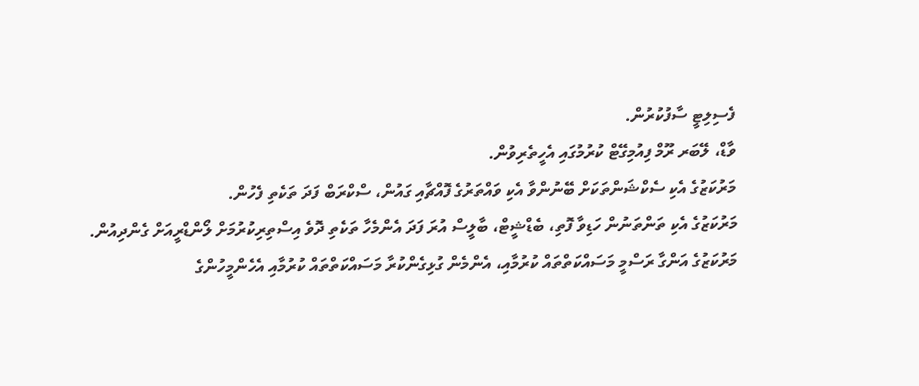ފެސިލިޓީ ސާފުކުރުން.
ވާޑް، ލޭބަރ ރޫމް ފިއުމިގޭޓް ކުރުމުގައި އެހީތެރިވުން.
މަރުކަޒުގެ އެކި ސެކްޝަންތަކަށް ބޭނުންވާ އެކި ވައްތަރުގެ ފޮއްޗާއި ގައުން، ސްކްރަބް ފަދަ ތަކެތި ފެހުން.
މަރުކަޒުގެ އެކި ތަންތަނުން ހަޑިވާ ފޮތި، ބެޑްޝީޓް، ބާލީސް އުރަ ފަދަ އެންމެހާ ތަކެތި ދޮވެ އިސްތިރިކުރުމަށް ލޯންޑްރީއަށް ގެންދިއުން.
މަރުކަޒުގެ އަންގާ ރަސްމީ މަސައްކަތްތައް ކުރުމާއި، އެންމެން ގުޅިގެންކުރާ މަސައްކަތްތައް ކުރުމާއި އެހެންމީހުންގެ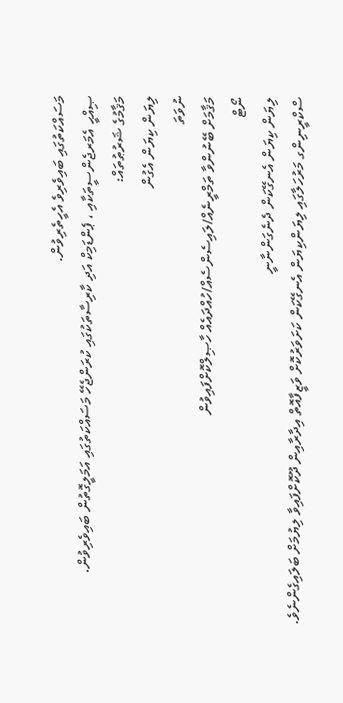މަސައްކަތުގައި ބައިވެރިވެ އެހީތެރިވުން.
ޞިއްޙީ އެމަރޖެންސީތަކާއި ، ޕެންޑަމިކް އަދި ކާރިސާތަކުގައި ކުރަންޖެހޭ މަސައްކަތުގައި އަމަލީގޮތުން ބައިވެރިވުން.
މަޤާމުގެ ޝަރުޠުތައް:
ލިޔަން ކިޔަން އެގުން
ނުވަތަ
މަޤާމަށް ބޭނުންވާ ތަމްރީނެއް/ލައިސެންސެއް/ހުއްދައެއް ހާޞިލްކޮށްފައިވުން
ނޯޓް
ލިޔަން ކިޔަން އެނގޭކަން ދެނެގަންނާނީ
ސްކްރީނިންގ މަރުހަލާގައި ލިޔަންކިޔަން އެނގޭކަން ކަށަވަރުކޮށް ވަޒީފާއޮތް އިދާރާއިން ދޫކޮށްފައިވާ ލިޔުމަށް ބަލައިގެންނެވެ.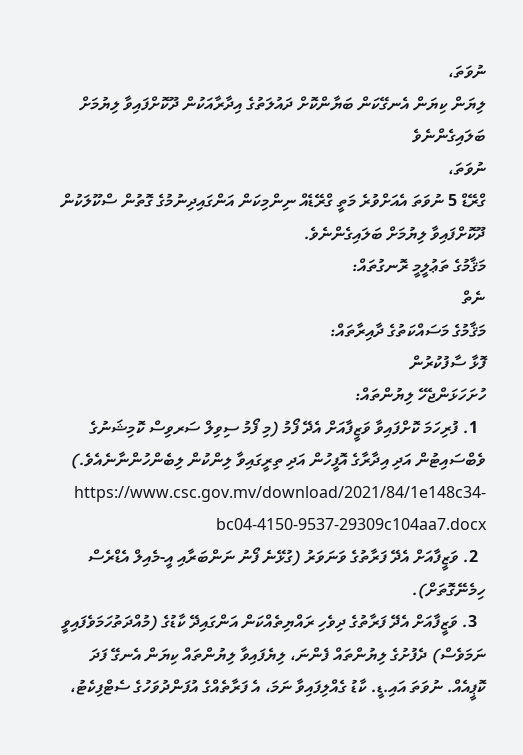ނުވަތަ،
ލިޔަން ކިޔަން އެނގޭކަން ބަޔާންކޮށް ދައުލަތުގެ އިދާރާއަކުން ދޫކޮށްފައިވާ ލިޔުމަށް ބަލައިގެންނެވެ
ނުވަތަ،
ގްރޭޑް 5 ނުވަތަ އެއަށްވުރެ މަތީ ގްރޭޑެއް ނިންމިކަން އަންގައިދިނުމުގެ ގޮތުން ސްކޫލަކުން ދޫކޮށްފައިވާ ލިޔުމަށް ބަލައިގެންނެވެ.
މަޤާމުގެ ތަޢުލީމީ ރޮނގުތައް:
ނެތް
މަޤާމުގެ މަސައްކަތުގެ ދާއިރާތައް:
ފޮޅާ ސާފުކުރުން
ހުށަހަޅަންޖެހޭ ލިޔުންތައް:
  1. ފުރިހަމަ ކޮށްފައިވާ ވަޒީފާއަށް އެދޭ ފޯމު (މި ފޯމު ސިވިލް ސަރވިސް ކޮމިޝަނުގެ ވެބްސައިޓުން އަދި އިދާރާގެ އޮފީހުން އަދި ތިރީގައިވާ ލިންކުން ލިބެންހުންނާނެއެވެ.)  https://www.csc.gov.mv/download/2021/84/1e148c34-bc04-4150-9537-29309c104aa7.docx
  2. ވަޒީފާއަށް އެދޭ ފަރާތުގެ ވަނަވަރު (ގުޅޭނެ ފޯނު ނަންބަރާއި އީ-މެއިލް އެޑްރެސް ހިމެނޭގޮތަށް).
  3. ވަޒީފާއަށް އެދޭ ފަރާތުގެ ދިވެހި ރައްޔިތެއްކަން އަންގައިދޭ ކާޑުގެ (މުއްދަތުހަމަވެފައިވީ ނަމަވެސް) ދެފުށުގެ ލިޔުންތައް ފެންނަ، ލިޔެފައިވާ ލިޔުންތައް ކިޔަން އެނގޭ ފަދަ ކޮޕީއެއް. ނުވަތަ އައި.ޑީ. ކާޑު ގެއްލިފައިވާ ނަމަ، އެ ފަރާތެއްގެ އުފަންދުވަހުގެ ސެޓްފިކެޓު،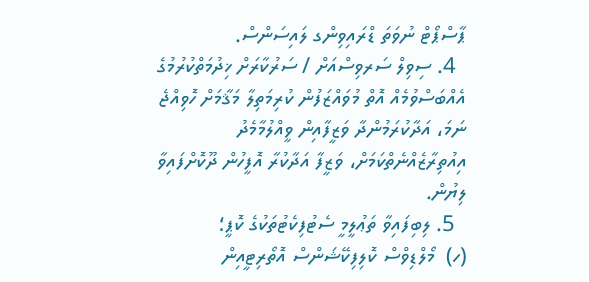ޕާސްޕޯޓް ނުވަތަ ޑްރައިވިންގ ލައިސަންސް.
  4. ސިވިލް ސަރވިސްއަށް / ސަރުކާރަށް ޚިދުމަތްކުރުމުގެ އެއްބަސްވުމެއް އޮތް މުވައްޒަފުން ކުރިމަތިލާ މަޤާމަށް ހޮވިއްޖެ ނަމަ، އަދާކުރަމުންދާ ވަޒީފާއިން ވީއްލުމާމެދު އިއުތިރާޒެއްނެތްކަމަށް، ވަޒީފާ އަދާކުރާ އޮފީހުން ދޫކޮށްފައިވާ ލިޔުން.
  5. ލިބިފައިވާ ތަޢުލީމީ ސެޓުފިކެޓުތަކުގެ ކޮޕީ؛
(ހ)  މޯލްޑިވްސް ކޮލިފިކޭޝަންސް އޮތޯރިޓީއިން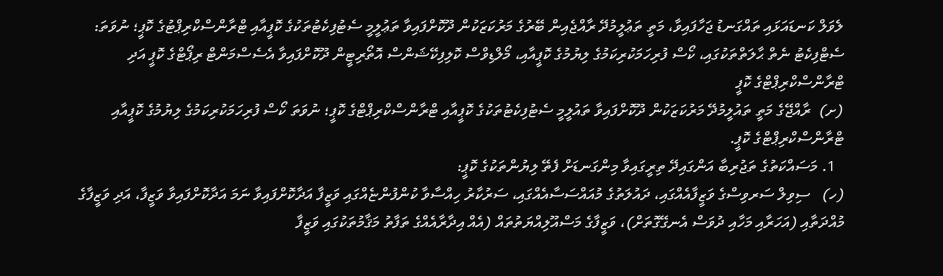ލެވަލް ކަނޑައަޅައި ތައްގަނޑު ޖަހާފައިވާ، މަތީ ތަޢުލީމުދޭ ރާއްޖެއިން ބޭރުގެ މަރުކަޒަކުން ދޫކޮށްފައިވާ ތަޢުލީމީ ސެޓުފިކެޓުތަކުގެ ކޮޕީއާއި ޓްރާންސްކްރިޕްޓުގެ ކޮޕީ؛ ނުވަތަ: ސެޓްފިކެޓު ނެތް ޙާލަތްތަކުގައި، ކޯސް ފުރިހަމަކުރިކަމުގެ ލިޔުމުގެ ކޮޕީއާއި، މޯލްޑިވްސް ކޮލިފިކޭޝަންސް އޮތޯރިޓީން ދޫކޮށްފައިވާ އެސެސްމަންޓް ރިޕޯޓްގެ ކޮޕީ އަދި ޓްރާންސްކްރިޕްޓްގެ ކޮޕީ
(ށ)  ރާއްޖޭގެ މަތީ ތައުލީމުދޭ މަރުކަޒަކުން ދޫކޮށްފައިވާ ތައުލީމީ ސެޓުފިކެޓުތަކުގެ ކޮޕީއާއި ޓްރާންސްކްރިޕްޓްގެ ކޮޕީ؛ ނުވަތަ ކޯސް ފުރިހަމަކުރިކަމުގެ ލިޔުމުގެ ކޮޕީއާއި ޓްރާންސްކްރިޕްޓްގެ ކޮޕީ.
  1. މަސައްކަތުގެ ތަޖުރިބާ އަންގައިދޭ ތިރީގައިވާ މިންގަނޑަށް ފެތޭ ލިޔުންތަކުގެ ކޮޕީ:
(ހ)   ސިވިލް ސަރވިސްގެ ވަޒީފާއެއްގައި، ދައުލަތުގެ މުއައްސަސާއެއްގައި، ސަރުކާރު ހިއްސާވާ ކުންފުންޏެއްގައި ވަޒީފާ އަދާކޮށްފައިވާ ނަމަ އަދާކޮށްފައިވާ ވަޒީފާ، އަދި ވަޒީފާގެ މުއްދަތާއި (އަހަރާއި މަހާއި ދުވަސް އެނގޭގޮތަށް)، ވަޒީފާގެ މަސްއޫލިއްޔަތުތައް (އެއް އިދާރާއެއްގެ ތަފާތު މަޤާމުތަކުގައި ވަޒީފާ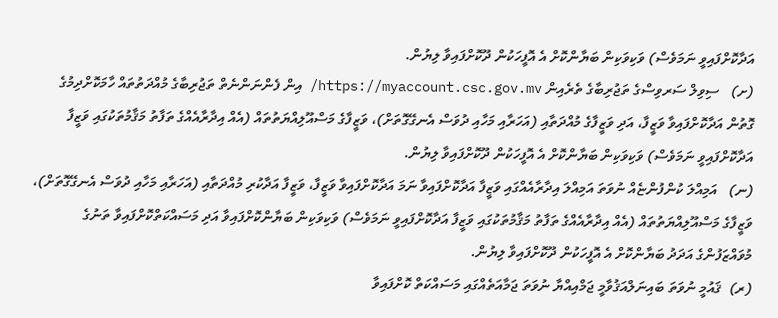އަދާކޮށްފައިވީ ނަމަވެސް) ވަކިވަކިން ބަޔާންކޮށް އެ އޮފީހަކުން ދޫކޮށްފައިވާ ލިޔުން.
(ށ)   ސިވިލް ސަރވިސްގެ ތަޖުރިބާގެ ތެރެއިން https://myaccount.csc.gov.mv/ އިން ފެންނަންނެތް ތަޖުރިބާގެ މުއްދަތުތައް ހާމަކޮށްދިމުގެ ގޮތުން އަދާކޮށްފައިވާ ވަޒީފާ، އަދި ވަޒީފާގެ މުއްދަތާއި (އަހަރާއި މަހާއި ދުވަސް އެނގޭގޮތަށް)، ވަޒީފާގެ މަސްއޫލިއްޔަތުތައް (އެއް އިދާރާއެއްގެ ތަފާތު މަޤާމުތަކުގައި ވަޒީފާ އަދާކޮށްފައިވީ ނަމަވެސް) ވަކިވަކިން ބަޔާންކޮށް އެ އޮފީހަކުން ދޫކޮށްފައިވާ ލިޔުން.
(ނ)   އަމިއްލަ ކުންފުންޏެއް ނުވަތަ އަމިއްލަ އިދާރާއެއްގައި ވަޒީފާ އަދާކޮށްފައިވާ ނަމަ އަދާކޮށްފައިވާ ވަޒީފާ، ވަޒީފާ އަދާކުރި މުއްދަތާއި (އަހަރާއި މަހާއި ދުވަސް އެނގޭގޮތަށް)، ވަޒީފާގެ މަސްއޫލިއްޔަތުތައް (އެއް އިދާރާއެއްގެ ތަފާތު މަޤާމުތަކުގައި ވަޒީފާ އަދާކޮށްފައިވީ ނަމަވެސް) ވަކިވަކިން ބަޔާންކޮށްފައިވާ އަދި މަސައްކަތްކޮށްފައިވާ ތަނުގެ މުވައްޒަފުންގެ އަދަދު ބަޔާންކޮށް އެ އޮފީހަކުން ދޫކޮށްފައިވާ ލިޔުން.
(ރ)  ޤައުމީ ނުވަތަ ބައިނަލްއަޤުވާމީ ޖަމްއިއްޔާ ނުވަތަ ޖަމާއަތެއްގައި މަސައްކަތް ކޮށްފައިވާ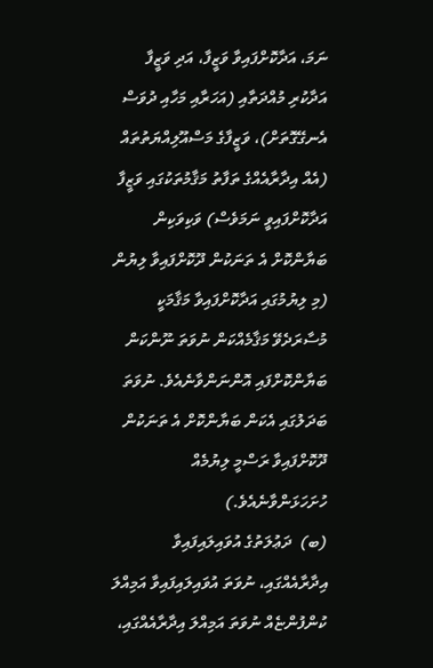ނަމަ، އަދާކޮށްފައިވާ ވަޒީފާ، އަދި ވަޒީފާ އަދާކުރި މުއްދަތާއި (އަހަރާއި މަހާއި ދުވަސް އެނގޭގޮތަށް)، ވަޒީފާގެ މަސްއޫލިއްޔަތުތައް (އެއް އިދާރާއެއްގެ ތަފާތު މަޤާމުތަކުގައި ވަޒީފާ އަދާކޮށްފައިވީ ނަމަވެސް) ވަކިވަކިން ބަޔާންކޮށް އެ ތަނަކުން ދޫކޮށްފައިވާ ލިޔުން (މި ލިޔުމުގައި އަދާކޮށްފައިވާ މަޤާމަކީ މުސާރަދެވޭ މަޤާމެއްކަން ނުވަތަ ނޫންކަން ބަޔާންކޮށްފައި އޮންނަންވާނެއެވެ. ނުވަތަ ބަދަލުގައި އެކަން ބަޔާންކޮށް އެ ތަނަކުން ދޫކޮށްފައިވާ ރަސްމީ ލިޔުމެއް ހުށަހަޅަންވާނެއެވެ.)
(ބ)  ދަޢުލަތުގެ އުވައިލައިފައިވާ އިދާރާއެއްގައި، ނުވަތަ އުވައިލައިފައިވާ އަމިއްލަ ކުންފުންޏެއް ނުވަތަ އަމިއްލަ އިދާރާއެއްގައި،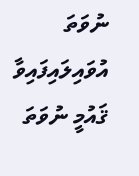ނުވަތަ އުވައިލައިފައިވާ ޤައުމީ ނުވަތަ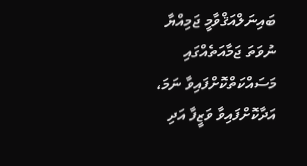ބައިނަލްއަޤްވާމީ ޖަމިއްޔާ ނުވަތަ ޖަމާއަތެއްގައި މަސައްކަތްކޮށްފައިވާ ނަމަ، އަދާކޮށްފައިވާ ވަޒީފާ އަދި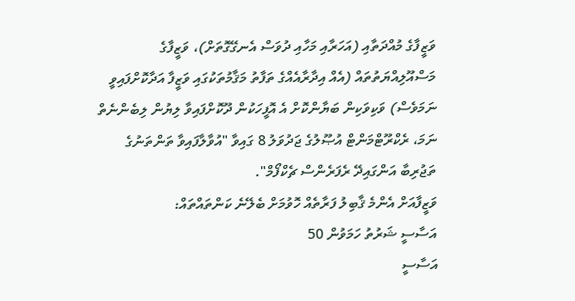ވަޒީފާގެ މުއްދަތާއި (އަހަރާއި މަހާއި ދުވަސް އެނގޭގޮތަށް)، ވަޒީފާގެ މަސްއޫލިއްޔަތުތައް (އެއް އިދާރާއެއްގެ ތަފާތު މަޤާމުތަކުގައި ވަޒީފާ އަދާކޮށްފައިވީ ނަމަވެސް) ވަކިވަކިން ބަޔާންކޮށް އެ އޮފީހަކުން ދޫކޮށްފައިވާ ލިޔުން ލިބެންނެތް ނަމަ، ރެކްރޫޓްމަންޓް އުޞޫލުގެ ޖަދުވަލު 8 ގައިވާ "އުވާލާފައިވާ ތަންތަނުގެ ތަޖުރިބާ އަންގައިދޭ ރެފަރެންސް ޗެކްފޯމް".
ވަޒީފާއަށް އެންމެ ޤާބިލު ފަރާތެއް ހޮވުމަށް ބެލޭނެ ކަންތައްތައް:
އަސާސީ ޝަރުތު ހަމަވުން 50
އަސާސީ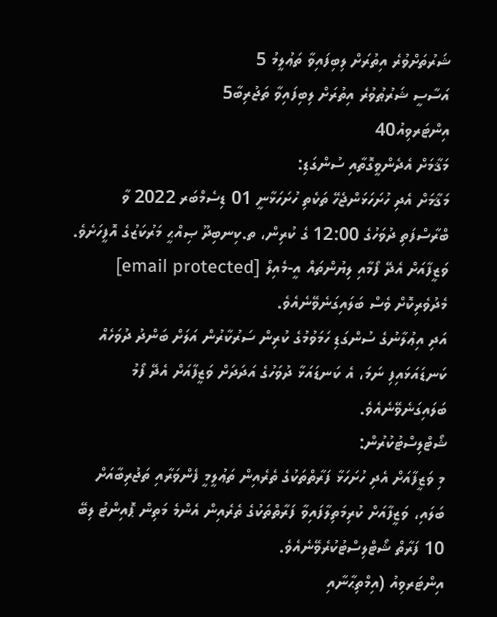ޝަރުތަށްވުރެ އިތުރަށް ލިބިފައިވާ ތަޢުލީމު 5
އަސާސީ ޝަރުޠުވުރެ އިތުރަށް ލިބިފައިވާ ތަޖުރިބާ5
އިންޓަރވިއު40
މަޤާމަށް އެދެންވީގޮތާއި ސުންގަޑި:
މަޤާމަށް އެދި ހުށަހަޅަންޖެހޭ ތަކެތި ހުށަހަޅާނީ 01 ޑިސެމްބަރ 2022 ވާ ބްރާސްފަތި ދުވަހުގެ 12:00 ގެ ކުރިން، ތ.ކިނބިދޫ ޞިއްޙީ މަރުކަޒުގެ އޮފީހަށެވެ. ވަޒީފާއަށް އެދޭ ފޯމާއި ލިޔުންތައް އީ-މެއިލް [email protected] މެދުވެރިކޮށް ވެސް ބަލައިގަނެވޭނެއެވެ.
އަދި އިޢުލާނުގެ ސުންގަޑި ހަމަވުމުގެ ކުރިން ސަރުކާރުން އަލަށް ބަންދު ދުވަހެއް ކަނޑައަޅައިފި ނަމަ، އެ ކަނޑައަޅާ ދުވަހުގެ އަދަދަށް ވަޒީފާއަށް އެދޭ ފޯމު ބަލައިގަނެވޭނެއެވެ.
ޝޯޓްލިސްޓުކުރުން:
މި ވަޒީފާއަށް އެދި ހުށަހަޅާ ފަރާތްތަކުގެ ތެރެއިން ތަޢުލީމީ ފެންވަރާއި ތަޖުރިބާއަށް ބަލައި، ވަޒީފާއަށް ކުރިމަތިލާފައިވާ ފަރާތްތަކުގެ ތެރެއިން އެންމެ މަތިން ޕޮއިންޓު ލިބޭ 10 ފަރާތް ޝޯޓްލިސްޓުކުރެވޭނެއެވެ.
އިންޓަރވިއު (އިމްތިޙާނާއި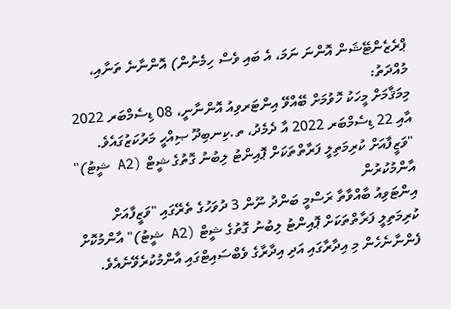ޕްރެޒެންޓޭޝަން އޮންނަ ނަމަ، އެ ބައި ވެސް ހިމެނުން) އޮންނާނެ ތަނާއި، މުއްދަތު:
މިމަޤާމަށް މީހަކު ހޮވުމަށް ބޭއްވޭ އިންޓަރވިއު އޮންނާނީ، 08 ޑިސެމްބަރ 2022 އާއި 22 ޑިސެމްބަރ 2022 އާ ދެމެދު، ތ.ކިނބިދޫ ޞިއްހީ މަރުކަޒުގައެވެ.
"ވަޒީފާއަށް ކުރިމަތިލީ ފަރާތްތަކަށް ޕޮއިންޓު ލިބުނު ގޮތުގެ ޝީޓް (A2 ޝީޓު)" އާންމުކުރުން
އިންޓަވިއު ބާއްވާތާ ރަސްމީ ބަންދު ނޫން 3 ދުވަހުގެ ތެރޭގައި "ވަޒީފާއަށް ކުރިމަތިލީ ފަރާތްތަކަށް ޕޮއިންޓު ލިބުނު ގޮތުގެ ޝީޓް (A2 ޝީޓު)" އާންމުކޮށް ފެންނާނެހެން މި އިދާރާގައި އަދި އިދާރާގެ ވެބްސައިޓްގައި އާންމުކުރެވޭނެއެވެ.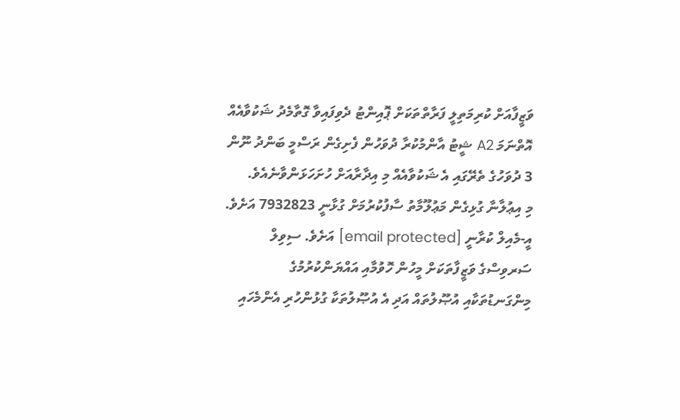ވަޒީފާއަށް ކުރިމަތިލީ ފަރާތްތަކަށް ޕޮއިންޓު ދެވިފައިވާ ގޮތާމެދު ޝަކުވާއެއް އޮތްނަމަ A2 ޝީޓު އާންމުކުރާ ދުވަހުން ފެށިގެން ރަސްމީ ބަންދު ނޫން 3 ދުވަހުގެ ތެރޭގައި އެ ޝަކުވާއެއް މި އިދާރާއަށް ހުށަހަޅަންވާނެއެވެ.
މި އިޢުލާނާ ގުޅިގެން މަޢުލޫމާތު ސާފުކުރުމަށް ގުޅާނީ 7932823 އަށެވެ. އީ-މެއިލް ކުރާނީ [email protected] އަށެވެ. ސިވިލް ސަރވިސްގެ ވަޒީފާތަކަށް މީހުން ހޮވުމާއި އައްޔަންކުރުމުގެ މިންގަނޑުތަކާއި އުޞޫލުތައް އަދި އެ އުޞޫލުތަކާ ގުޅުންހުރި އެންމެހައި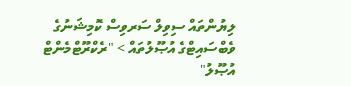ލިޔުންތައް ސިވިލް ސަރވިސް ކޮމިޝަނުގެ ވެބްސައިޓްގެ އުޞޫލުތައް > "ރެކްރޫޓްމެންޓް އުޞޫލު"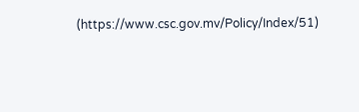(https://www.csc.gov.mv/Policy/Index/51)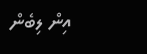އިން ލިބެން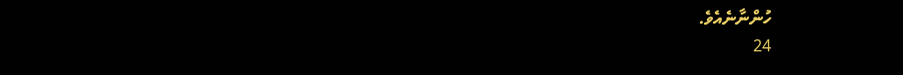ހުންނާނެއެވެ.
24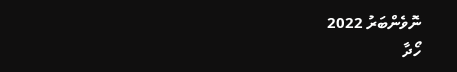ނޮވެންބަރު 2022
ހޯދާ